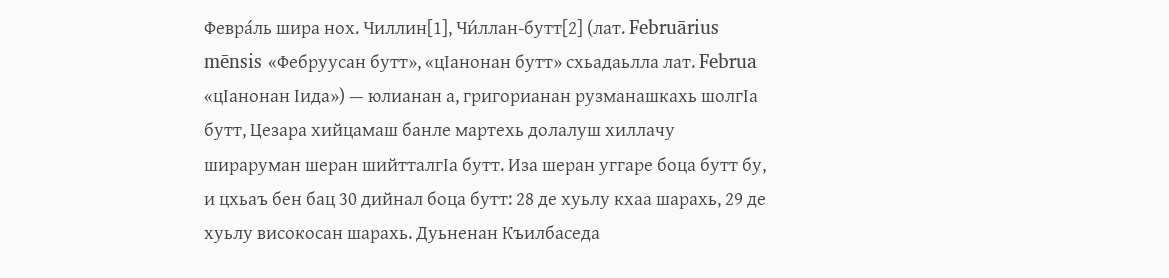Февра́ль шира нох. Чиллин[1], Чи́ллан-бутт[2] (лат. Februārius mēnsis «Фебруусан бутт», «цӀанонан бутт» схьадаьлла лат. Februa «цӀанонан Ӏида») — юлианан а, григорианан рузманашкахь шолгӀа бутт, Цезара хийцамаш банле мартехь долалуш хиллачу шираруман шеран шийтталгӀа бутт. Иза шеран уггаре боца бутт бу, и цхьаъ бен бац 30 дийнал боца бутт: 28 де хуьлу кхаа шарахь, 29 де хуьлу високосан шарахь. Дуьненан Къилбаседа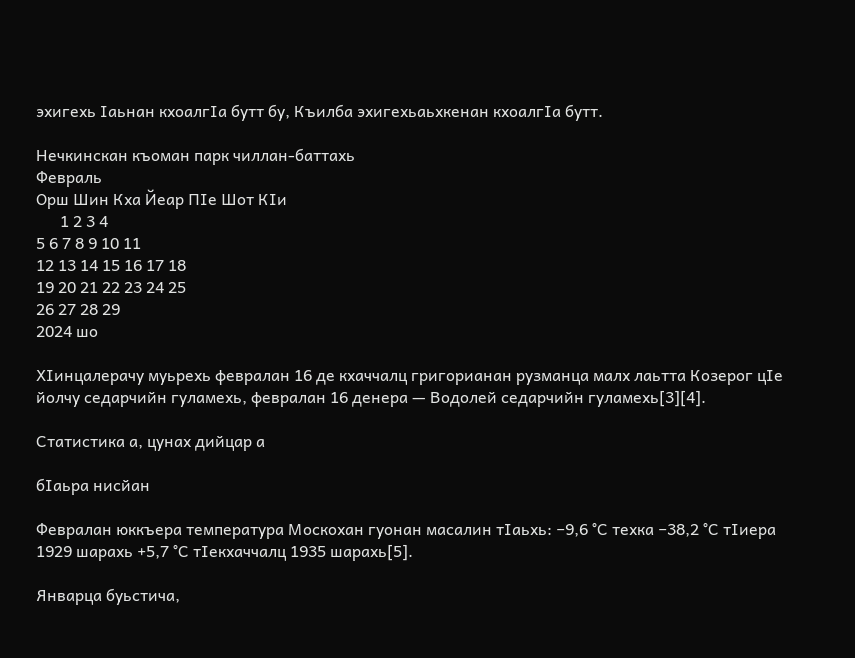эхигехь Ӏаьнан кхоалгӀа бутт бу, Къилба эхигехьаьхкенан кхоалгӀа бутт.

Нечкинскан къоман парк чиллан-баттахь
Февраль
Орш Шин Кха Йеар ПӀе Шот КӀи
      1 2 3 4
5 6 7 8 9 10 11
12 13 14 15 16 17 18
19 20 21 22 23 24 25
26 27 28 29
2024 шо

ХӀинцалерачу муьрехь февралан 16 де кхаччалц григорианан рузманца малх лаьтта Козерог цӀе йолчу седарчийн гуламехь, февралан 16 денера — Водолей седарчийн гуламехь[3][4].

Статистика а, цунах дийцар а

бӀаьра нисйан

Февралан юккъера температура Москохан гуонан масалин тӀаьхь: −9,6 °С техка −38,2 °С тӀиера 1929 шарахь +5,7 °С тӀекхаччалц 1935 шарахь[5].

Январца буьстича,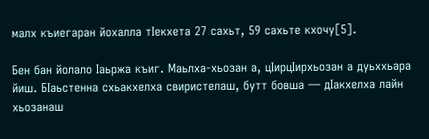малх къиегаран йохалла тӀекхета 27 сахьт, 59 сахьте кхочу[5].

Бен бан йолало Ӏаьржа къиг. Маьлха-хьозан а, цӀирцӀирхьозан а дуьххьара йиш. БӀаьстенна схьакхелха свиристелаш, бутт бовша — дӀакхелха лайн хьозанаш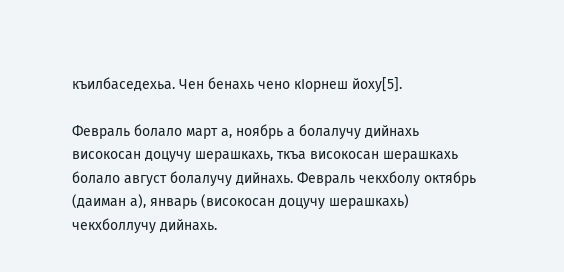къилбаседехьа. Чен бенахь чено кӀорнеш йоху[5].

Февраль болало март а, ноябрь а болалучу дийнахь високосан доцучу шерашкахь, ткъа високосан шерашкахь болало август болалучу дийнахь. Февраль чекхболу октябрь (даиман а), январь (високосан доцучу шерашкахь) чекхболлучу дийнахь.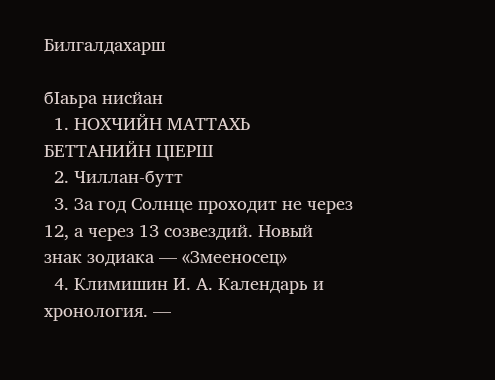Билгалдахарш

бӀаьра нисйан
  1. НОХЧИЙН МАТТАХЬ БЕТТАНИЙН ЦIЕРШ
  2. Чиллан-бутт
  3. За год Солнце проходит не через 12, а через 13 созвездий. Новый знак зодиака — «Змееносец»
  4. Климишин И. А. Календарь и хронология. —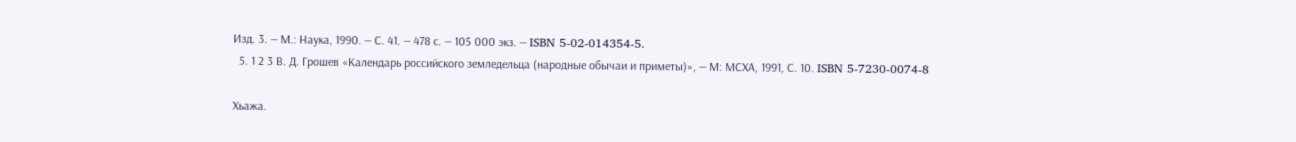Изд. 3. — М.: Наука, 1990. — С. 41. — 478 с. — 105 000 экз. — ISBN 5-02-014354-5.
  5. 1 2 3 В. Д. Грошев «Календарь российского земледельца (народные обычаи и приметы)», — М: МСХА, 1991, С. 10. ISBN 5-7230-0074-8

Хьажа.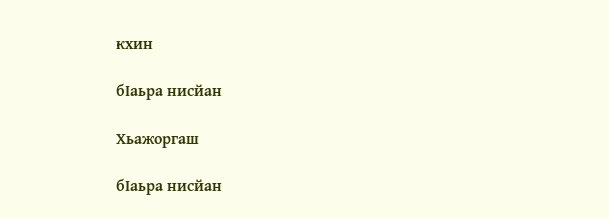кхин

бӀаьра нисйан

Хьажоргаш

бӀаьра нисйан